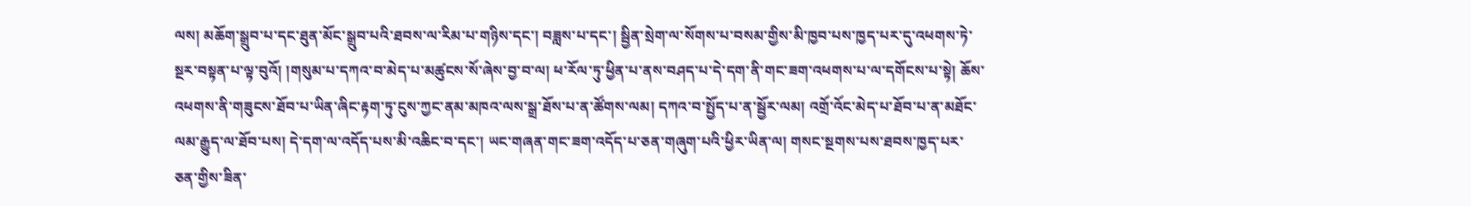ལས། མཆོག་སྒྲུབ་པ་དང་ཐུན་མོང་སྒྲུབ་པའི་ཐབས་ལ་རིམ་པ་གཉིས་དང་། བཟླས་པ་དང་། སྦྱིན་སྲེག་ལ་སོགས་པ་བསམ་གྱིས་མི་ཁྱབ་པས་ཁྱད་པར་དུ་འཕགས་ཏེ་སྔར་བསྟན་པ་ལྟ་བུའོ། །གསུམ་པ་དཀའ་བ་མེད་པ་མཚུངས་སོ་ཞེས་བྱ་བ་ལ། ཕ་རོལ་ཏུ་ཕྱིན་པ་ནས་བཤད་པ་དེ་དག་ནི་གང་ཟག་འཕགས་པ་ལ་དགོངས་པ་སྟེ། ཆོས་འཕགས་ནི་གཟུངས་ཐོབ་པ་ཡིན་ཞིང་རྟག་ཏུ་ངུས་ཀྱང་ནམ་མཁའ་ལས་སྒྲ་ཐོས་པ་ན་ཚོགས་ལམ། དཀའ་བ་སྤྱོད་པ་ན་སྦྱོར་ལམ། འགྲོ་འོང་མེད་པ་ཐོབ་པ་ན་མཐོང་ལམ་རྒྱུད་ལ་ཐོབ་པས། དེ་དག་ལ་འདོད་པས་མི་འཆིང་བ་དང་། ཡང་གཞན་གང་ཟག་འདོད་པ་ཅན་གཞུག་པའི་ཕྱིར་ཡིན་ལ། གསང་སྔགས་པས་ཐབས་ཁྱད་པར་ཅན་གྱིས་ཟིན་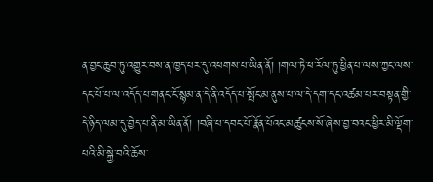ན་བྱང་ཆུབ་ཏུ་འགྱུར་བས་ན་ཁྱད་པར་དུ་འཕགས་པ་ཡིན་ནོ། །གལ་ཏེ་ཕ་རོལ་ཏུ་ཕྱིན་པ་ལས་ཀྱང་ལས་དང་པོ་པ་ལ་འདོད་པ་གནང་ངོ་སྙམ་ན་དེ་ནི་འདོད་པ་སྤོང་མ་ནུས་པ་ལ་དེ་དག་དང་འཚམ་པར་བསྟན་གྱི་དེ་ཉིད་ལམ་དུ་བྱེད་པ་ནི་མ་ཡིན་ནོ། །བཞི་པ་དབང་པོ་རྣོན་པོའང་མཚུངས་སོ་ཞེས་བྱ་བའང་ཕྱིར་མི་ལྡོག་པའི་མི་སྐྱེ་བའི་ཆོས་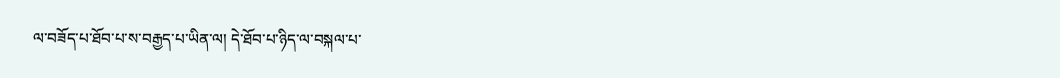ལ་བཟོད་པ་ཐོབ་པ་ས་བརྒྱད་པ་ཡིན་ལ། དེ་ཐོབ་པ་ཉིད་ལ་བསྐལ་པ་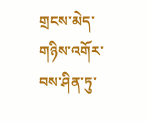གྲངས་མེད་གཉིས་འགོར་བས་ཤིན་ཏུ་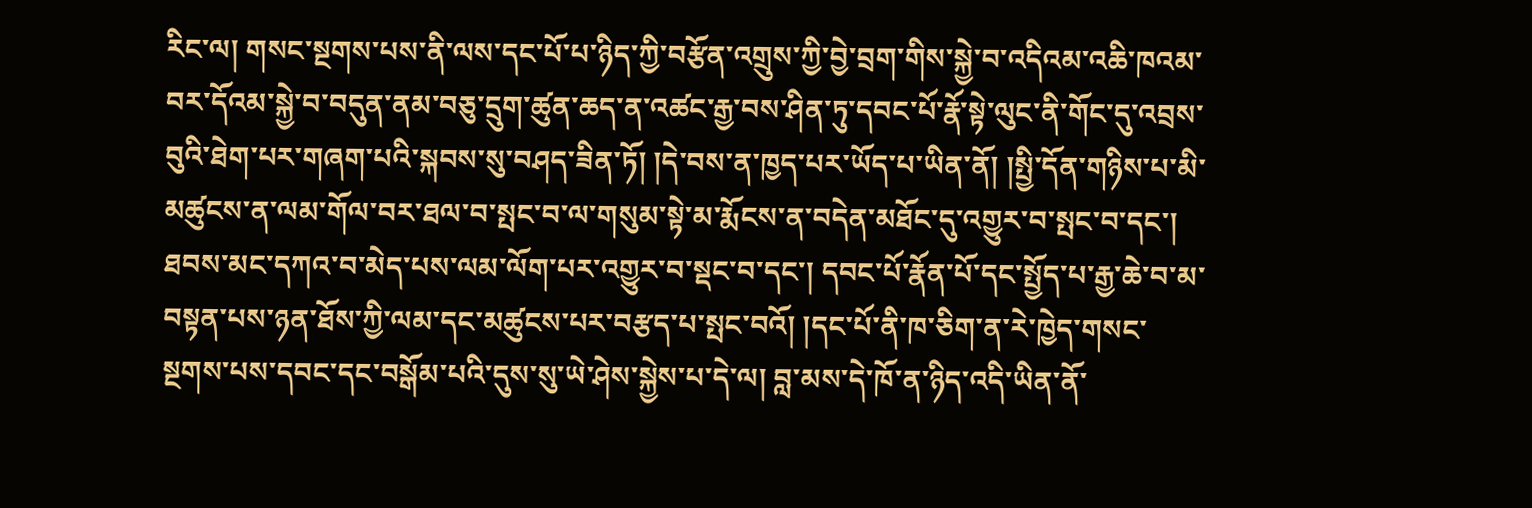རིང་ལ། གསང་སྔགས་པས་ནི་ལས་དང་པོ་པ་ཉིད་ཀྱི་བརྩོན་འགྲུས་ཀྱི་བྱེ་བྲག་གིས་སྐྱེ་བ་འདིའམ་འཆི་ཁའམ་བར་དོའམ་སྐྱེ་བ་བདུན་ནམ་བཅུ་དྲུག་ཚུན་ཆད་ན་འཚང་རྒྱ་བས་ཤིན་ཏུ་དབང་པོ་རྣོ་སྟེ་ལུང་ནི་གོང་དུ་འབྲས་བུའི་ཐེག་པར་གཞག་པའི་སྐབས་སུ་བཤད་ཟིན་ཏོ། །དེ་བས་ན་ཁྱད་པར་ཡོད་པ་ཡིན་ནོ། །སྤྱི་དོན་གཉིས་པ་མི་མཚུངས་ན་ལམ་གོལ་བར་ཐལ་བ་སྤང་བ་ལ་གསུམ་སྟེ་མ་རྨོངས་ན་བདེན་མཐོང་དུ་འགྱུར་བ་སྤང་བ་དང་། ཐབས་མང་དཀའ་བ་མེད་པས་ལམ་ལོག་པར་འགྱུར་བ་སྡང་བ་དང་། དབང་པོ་རྣོན་པོ་དང་སྤྱོད་པ་རྒྱ་ཆེ་བ་མ་བསྟན་པས་ཉན་ཐོས་ཀྱི་ལམ་དང་མཚུངས་པར་བརྩད་པ་སྤང་བའོ། །དང་པོ་ནི་ཁ་ཅིག་ན་རེ་ཁྱེད་གསང་སྔགས་པས་དབང་དང་བསྒོམ་པའི་དུས་སུ་ཡེ་ཤེས་སྐྱེས་པ་དེ་ལ། བླ་མས་དེ་ཁོ་ན་ཉིད་འདི་ཡིན་ནོ་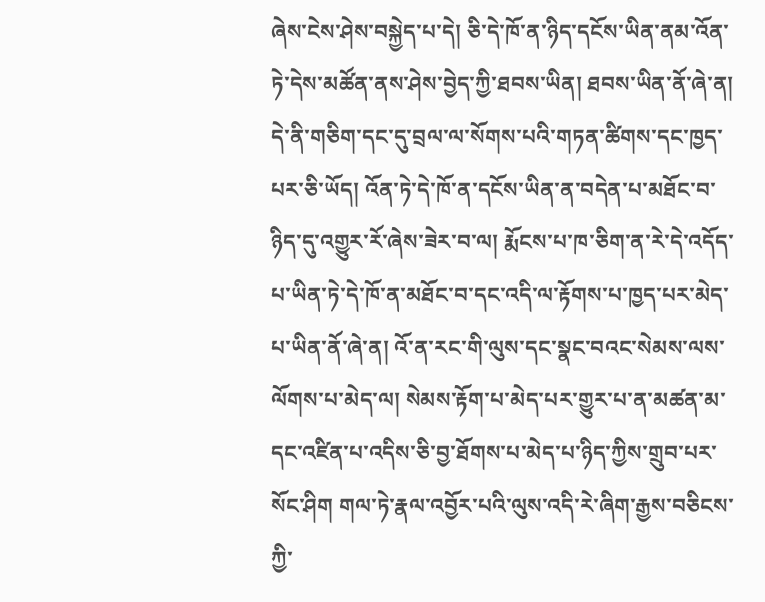ཞེས་ངེས་ཤེས་བསྐྱེད་པ་དེ། ཅི་དེ་ཁོ་ན་ཉིད་དངོས་ཡིན་ནམ་འོན་ཏེ་དེས་མཚོན་ནས་ཤེས་བྱེད་ཀྱི་ཐབས་ཡིན། ཐབས་ཡིན་ནོ་ཞེ་ན། དེ་ནི་གཅིག་དང་དུ་བྲལ་ལ་སོགས་པའི་གཏན་ཚིགས་དང་ཁྱད་པར་ཅི་ཡོད། འོན་ཏེ་དེ་ཁོ་ན་དངོས་ཡིན་ན་བདེན་པ་མཐོང་བ་ཉིད་དུ་འགྱུར་རོ་ཞེས་ཟེར་བ་ལ། རྨོངས་པ་ཁ་ཅིག་ན་རེ་དེ་འདོད་པ་ཡིན་ཏེ་དེ་ཁོ་ན་མཐོང་བ་དང་འདི་ལ་རྟོགས་པ་ཁྱད་པར་མེད་པ་ཡིན་ནོ་ཞེ་ན། འོ་ན་རང་གི་ལུས་དང་སྣང་བའང་སེམས་ལས་ལོགས་པ་མེད་ལ། སེམས་རྟོག་པ་མེད་པར་གྱུར་པ་ན་མཚན་མ་དང་འཛིན་པ་འདིས་ཅི་བྱ་ཐོགས་པ་མེད་པ་ཉིད་ཀྱིས་གྲུབ་པར་སོང་ཤིག གལ་ཏེ་རྣལ་འབྱོར་པའི་ལུས་འདི་རེ་ཞིག་རྒྱས་བཅིངས་ཀྱི་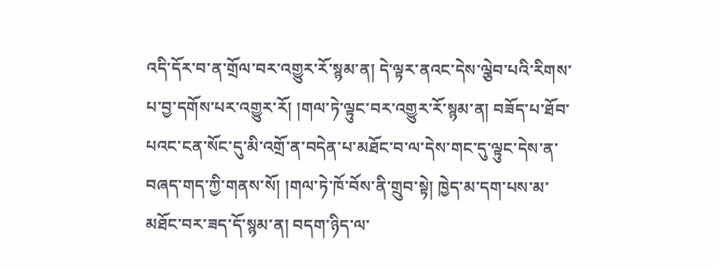འདི་དོར་བ་ན་གྲོལ་བར་འགྱུར་རོ་སྙམ་ན། དེ་ལྟར་ནའང་དེས་ལྕེབ་པའི་རིགས་པ་བྱ་དགོས་པར་འགྱུར་རོ། །གལ་ཏེ་ལྟུང་བར་འགྱུར་རོ་སྙམ་ན། བཟོད་པ་ཐོབ་པའང་ངན་སོང་དུ་མི་འགྲོ་ན་བདེན་པ་མཐོང་བ་ལ་དེས་གང་དུ་ལྟུང་དེས་ན་བཞད་གད་ཀྱི་གནས་སོ། །གལ་ཏེ་ཁོ་བོས་ནི་གྲུབ་སྟེ། ཁྱེད་མ་དག་པས་མ་མཐོང་བར་ཟད་དོ་སྙམ་ན། བདག་ཉིད་ལ་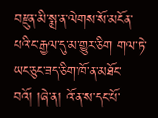བརྫུན་མི་སྨྲ་ན་ལེགས་སོ་མངོན་པའི་ང་རྒྱལ་དུ་མ་གྱུར་ཅིག གལ་ཏེ་ཡང་ཅུང་ཟད་ཅིག་ཁོ་ན་མཐོང་བའོ། །ཞེ་ན། འོ་ན་ས་དང་པོ་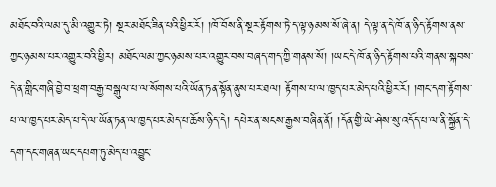མཐོང་བའི་ལམ་དུ་མི་འགྱུར་ཏེ། སྔར་མཐོང་ཟིན་པའི་ཕྱིར་རོ། །ཁོ་བོས་ནི་སྔར་རྟོགས་ཏེ་ད་ལྟ་ཉམས་སོ་ཞེ་ན། དེ་ལྟ་ན་དེ་ཁོ་ན་ཉིད་རྟོགས་ནས་ཀྱང་ཉམས་པར་འགྱུར་བའི་ཕྱིར། མཐོང་ལམ་ཀྱང་ཉམས་པར་འགྱུར་བས་བཞད་གད་ཀྱི་གནས་སོ། །ཡང་དེ་ཁོ་ན་ཉིད་རྟོགས་པའི་གནས་སྐབས་དེ་ན་གླིང་གཞི་བྱེ་བ་ཕྲག་བརྒྱ་བསྒུལ་པ་ལ་སོགས་པའི་ཡོན་ཏན་སྟོན་ནུས་པར་ཐལ། རྟོགས་པ་ལ་ཁྱད་པར་མེད་པའི་ཕྱིར་རོ། །གང་དག་རྟོགས་པ་ལ་ཁྱད་པར་མེད་པ་དེ་ལ་ཡོན་ཏན་ལ་ཁྱད་པར་མེད་པ་ཆོས་ཉིད་དེ། དཔེར་ན་སངས་རྒྱས་བཞིན་ནོ། །དོན་གྱི་ཡེ་ཤེས་སུ་འདོད་པ་ལ་ནི་སྐྱོན་དེ་དག་དང་གཞན་ཡང་དཔག་ཏུ་མེད་པ་འབྱུང་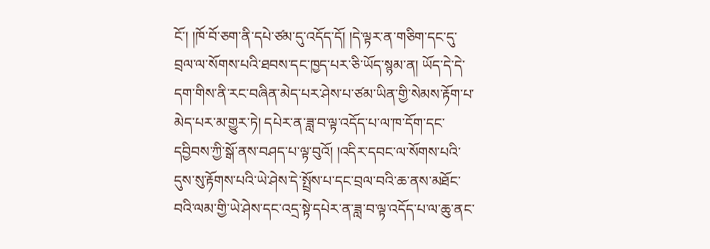ངོ་། །ཁོ་བོ་ཅག་ནི་དཔེ་ཙམ་དུ་འདོད་དོ། །དེ་ལྟར་ན་གཅིག་དང་དུ་བྲལ་ལ་སོགས་པའི་ཐབས་དང་ཁྱད་པར་ཅི་ཡོད་སྙམ་ན། ཡོད་དེ་དེ་དག་གིས་ནི་རང་བཞིན་མེད་པར་ཤེས་པ་ཙམ་ཡིན་གྱི་སེམས་རྟོག་པ་མེད་པར་མ་གྱུར་ཏེ། དཔེར་ན་ཟླ་བ་ལྟ་འདོད་པ་ལ་ཁ་དོག་དང་དབྱིབས་ཀྱི་སྒོ་ནས་བཤད་པ་ལྟ་བུའོ། །འདིར་དབང་ལ་སོགས་པའི་དུས་སུ་རྟོགས་པའི་ཡེ་ཤེས་དེ་སྤྲོས་པ་དང་བྲལ་བའི་ཆ་ནས་མཐོང་བའི་ལམ་གྱི་ཡེ་ཤེས་དང་འདྲ་སྟེ་དཔེར་ན་ཟླ་བ་ལྟ་འདོད་པ་ལ་ཆུ་ནང་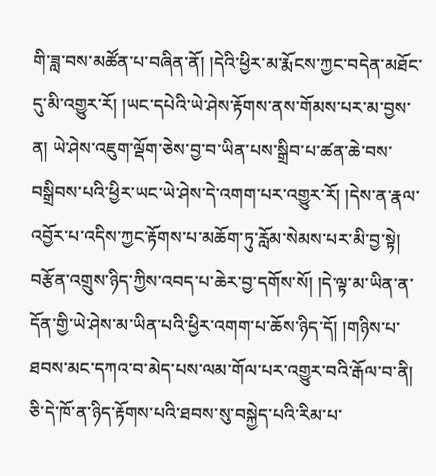གི་ཟླ་བས་མཚོན་པ་བཞིན་ནོ། །དེའི་ཕྱིར་མ་རྨོངས་ཀྱང་བདེན་མཐོང་དུ་མི་འགྱུར་རོ། །ཡང་དཔེའི་ཡེ་ཤེས་རྟོགས་ནས་གོམས་པར་མ་བྱས་ན། ཡེ་ཤེས་འཇུག་ལྡོག་ཅེས་བྱ་བ་ཡིན་པས་སྒྲིབ་པ་ཚན་ཆེ་བས་བསྒྲིབས་པའི་ཕྱིར་ཡང་ཡེ་ཤེས་དེ་འགག་པར་འགྱུར་རོ། །དེས་ན་རྣལ་འབྱོར་པ་འདིས་ཀྱང་རྟོགས་པ་མཆོག་ཏུ་རློམ་སེམས་པར་མི་བྱ་སྟེ། བརྩོན་འགྲུས་ཉིད་ཀྱིས་འབད་པ་ཆེར་བྱ་དགོས་སོ། །དེ་ལྟ་མ་ཡིན་ན་དོན་གྱི་ཡེ་ཤེས་མ་ཡིན་པའི་ཕྱིར་འགག་པ་ཆོས་ཉིད་དོ། །གཉིས་པ་ཐབས་མང་དཀའ་བ་མེད་པས་ལམ་གོལ་པར་འགྱུར་བའི་རྒོལ་བ་ནི། ཅི་དེ་ཁོ་ན་ཉིད་རྟོགས་པའི་ཐབས་སུ་བསྐྱེད་པའི་རིམ་པ་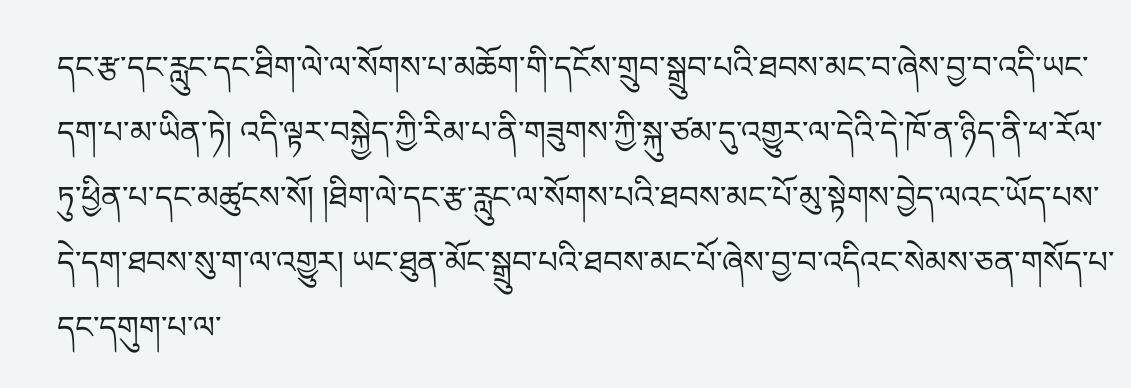དང་རྩ་དང་རླུང་དང་ཐིག་ལེ་ལ་སོགས་པ་མཆོག་གི་དངོས་གྲུབ་སྒྲུབ་པའི་ཐབས་མང་བ་ཞེས་བྱ་བ་འདི་ཡང་དག་པ་མ་ཡིན་ཏེ། འདི་ལྟར་བསྐྱེད་ཀྱི་རིམ་པ་ནི་གཟུགས་ཀྱི་སྐུ་ཙམ་དུ་འགྱུར་ལ་དེའི་དེ་ཁོ་ན་ཉིད་ནི་ཕ་རོལ་ཏུ་ཕྱིན་པ་དང་མཚུངས་སོ། །ཐིག་ལེ་དང་རྩ་རླུང་ལ་སོགས་པའི་ཐབས་མང་པོ་མུ་སྟེགས་བྱེད་ལའང་ཡོད་པས་དེ་དག་ཐབས་སུ་ག་ལ་འགྱུར། ཡང་ཐུན་མོང་སྒྲུབ་པའི་ཐབས་མང་པོ་ཞེས་བྱ་བ་འདིའང་སེམས་ཅན་གསོད་པ་དང་དགུག་པ་ལ་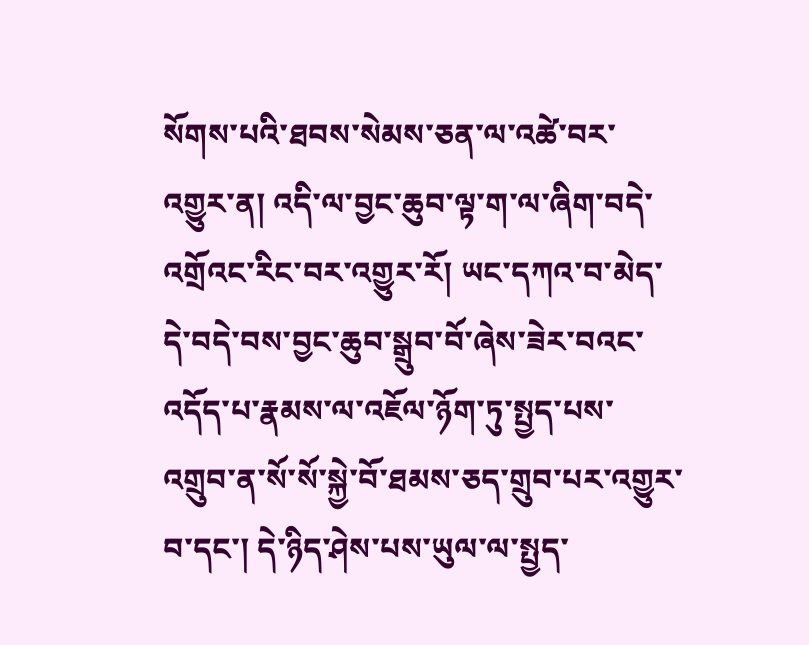སོགས་པའི་ཐབས་སེམས་ཅན་ལ་འཚེ་བར་འགྱུར་ན། འདི་ལ་བྱང་ཆུབ་ལྟ་ག་ལ་ཞིག་བདེ་འགྲོའང་རིང་བར་འགྱུར་རོ། ཡང་དཀའ་བ་མེད་དེ་བདེ་བས་བྱང་ཆུབ་སྒྲུབ་བོ་ཞེས་ཟེར་བའང་འདོད་པ་རྣམས་ལ་འཇོལ་ཉོག་ཏུ་སྤྱད་པས་འགྲུབ་ན་སོ་སོ་སྐྱེ་བོ་ཐམས་ཅད་གྲུབ་པར་འགྱུར་བ་དང་། དེ་ཉིད་ཤེས་པས་ཡུལ་ལ་སྤྱད་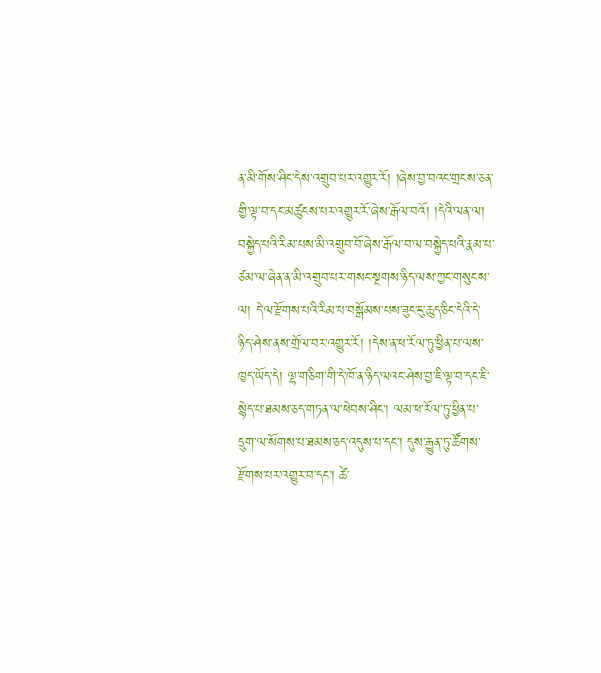ན་མི་གོས་ཤིང་དེས་འགྲུབ་པར་འགྱུར་རོ། །ཞེས་བྱ་བའང་གྲངས་ཅན་གྱི་ལྟ་བ་དང་མཚུངས་པར་འགྱུར་རོ་ཞེས་རྒོལ་བའོ། །དེའི་ལན་ལ། བསྐྱེད་པའི་རིམ་པས་མི་འགྲུབ་བོ་ཞེས་རྒོལ་བ་ལ་བསྐྱེད་པའི་རྣམ་པ་ཙམ་ལ་ཞེན་ན་མི་འགྲུབ་པར་གསང་སྔགས་ཉིད་ལས་ཀྱང་གསུངས་ལ། དེ་ལ་རྫོགས་པའི་རིམ་པ་བསྒོམས་པས་ཟུང་ངུ་ཆུད་ཅིང་དེའི་དེ་ཉིད་ཤེས་ནས་གྲོལ་བར་འགྱུར་རོ། །དེས་ན་ཕ་རོལ་ཏུ་ཕྱིན་པ་ལས་ཁྱད་ཡོད་དེ། ལྷ་གཅིག་གི་དེ་ཁོ་ན་ཉིད་ལའང་ཤེས་བྱ་ཇི་ལྟ་བ་དང་ཇི་སྙེད་པ་ཐམས་ཅད་གཏན་ལ་ཕེབས་ཤིང་། ལམ་ཕ་རོལ་ཏུ་ཕྱིན་པ་དྲུག་ལ་སོགས་པ་ཐམས་ཅད་འདུས་པ་དང་། དུས་རྒྱུན་ཏུ་ཚོགས་རྫོགས་པར་འགྱུར་བ་དང་། ཚེ་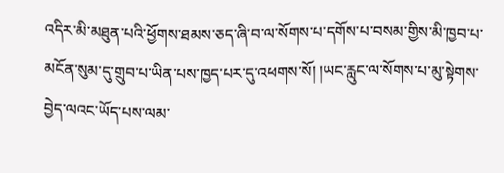འདིར་མི་མཐུན་པའི་ཕྱོགས་ཐམས་ཅད་ཞི་བ་ལ་སོགས་པ་དགོས་པ་བསམ་གྱིས་མི་ཁྱབ་པ་མངོན་སུམ་དུ་གྲུབ་པ་ཡིན་པས་ཁྱད་པར་དུ་འཕགས་སོ། །ཡང་རླུང་ལ་སོགས་པ་མུ་སྟེགས་བྱེད་ལའང་ཡོད་པས་ལམ་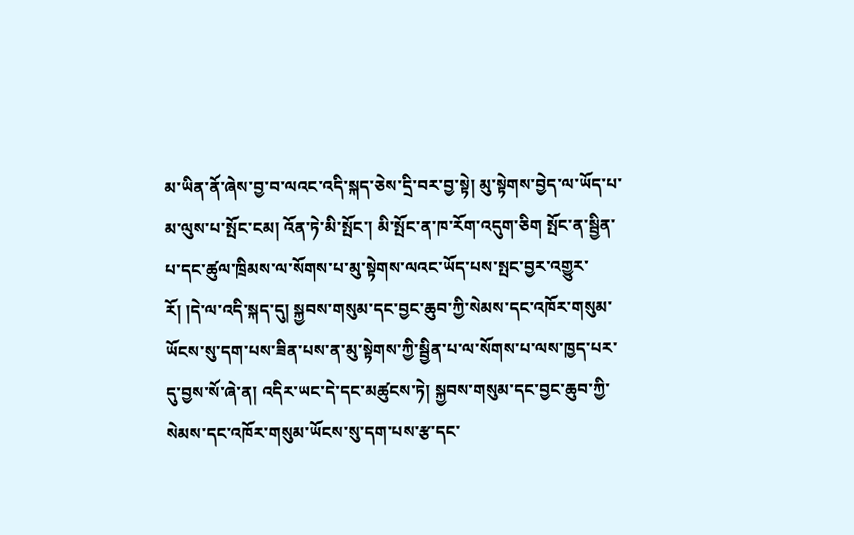མ་ཡིན་ནོ་ཞེས་བྱ་བ་ལའང་འདི་སྐད་ཅེས་དྲི་བར་བྱ་སྟེ། མུ་སྟེགས་བྱེད་ལ་ཡོད་པ་མ་ལུས་པ་སྤོང་ངམ། འོན་ཏེ་མི་སྤོང་། མི་སྤོང་ན་ཁ་རོག་འདུག་ཅིག སྤོང་ན་སྦྱིན་པ་དང་ཚུལ་ཁྲིམས་ལ་སོགས་པ་མུ་སྟེགས་ལའང་ཡོད་པས་སྤང་བྱར་འགྱུར་རོ། །དེ་ལ་འདི་སྐད་དུ། སྐྱབས་གསུམ་དང་བྱང་ཆུབ་ཀྱི་སེམས་དང་འཁོར་གསུམ་ཡོངས་སུ་དག་པས་ཟིན་པས་ན་མུ་སྟེགས་ཀྱི་སྦྱིན་པ་ལ་སོགས་པ་ལས་ཁྱད་པར་དུ་བྱས་སོ་ཞེ་ན། འདིར་ཡང་དེ་དང་མཚུངས་ཏེ། སྐྱབས་གསུམ་དང་བྱང་ཆུབ་ཀྱི་སེམས་དང་འཁོར་གསུམ་ཡོངས་སུ་དག་པས་རྩ་དང་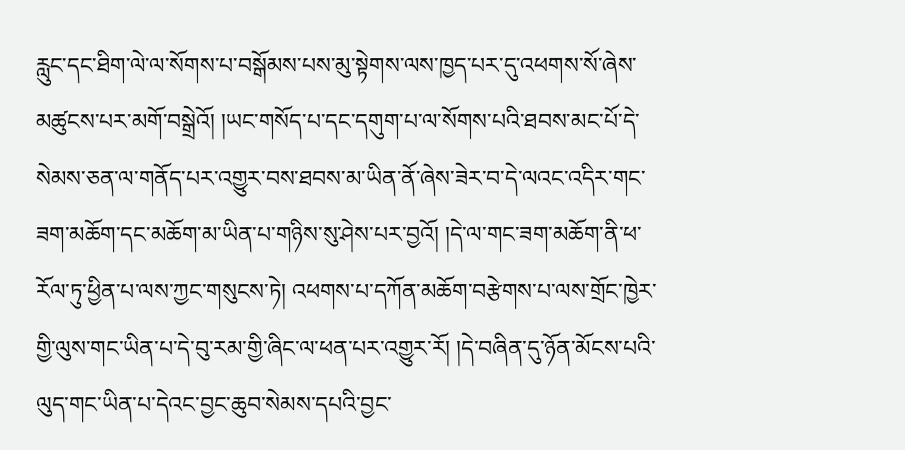རླུང་དང་ཐིག་ལེ་ལ་སོགས་པ་བསྒོམས་པས་མུ་སྟེགས་ལས་ཁྱད་པར་དུ་འཕགས་སོ་ཞེས་མཚུངས་པར་མགོ་བསྒྲེའོ། །ཡང་གསོད་པ་དང་དགུག་པ་ལ་སོགས་པའི་ཐབས་མང་པོ་དེ་སེམས་ཅན་ལ་གནོད་པར་འགྱུར་བས་ཐབས་མ་ཡིན་ནོ་ཞེས་ཟེར་བ་དེ་ལའང་འདིར་གང་ཟག་མཆོག་དང་མཆོག་མ་ཡིན་པ་གཉིས་སུ་ཤེས་པར་བྱའོ། །དེ་ལ་གང་ཟག་མཆོག་ནི་ཕ་རོལ་ཏུ་ཕྱིན་པ་ལས་ཀྱང་གསུངས་ཏེ། འཕགས་པ་དཀོན་མཆོག་བརྩེགས་པ་ལས་གྲོང་ཁྱེར་གྱི་ལུས་གང་ཡིན་པ་དེ་བུ་རམ་གྱི་ཞིང་ལ་ཕན་པར་འགྱུར་རོ། །དེ་བཞིན་དུ་ཉོན་མོངས་པའི་ལུད་གང་ཡིན་པ་དེའང་བྱང་ཆུབ་སེམས་དཔའི་བྱང་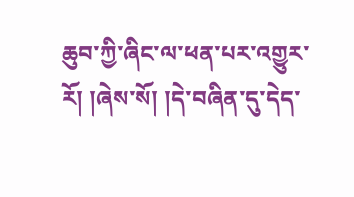ཆུབ་ཀྱི་ཞིང་ལ་ཕན་པར་འགྱུར་རོ། །ཞེས་སོ། །དེ་བཞིན་དུ་དེད་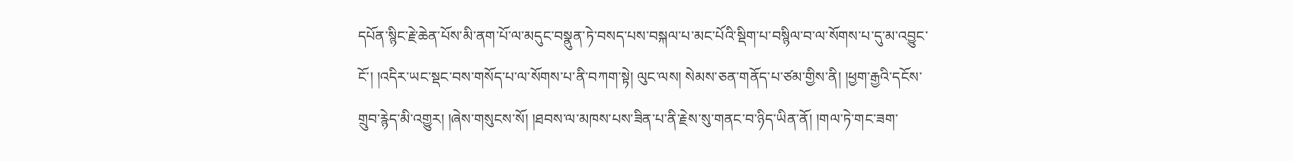དཔོན་སྙིང་རྗེ་ཆེན་པོས་མི་ནག་པོ་ལ་མདུང་བསྣུན་ཏེ་བསད་པས་བསྐལ་པ་མང་པོའི་སྡིག་པ་བསྙིལ་བ་ལ་སོགས་པ་དུ་མ་འབྱུང་ངོ་། །འདིར་ཡང་སྡང་བས་གསོད་པ་ལ་སོགས་པ་ནི་བཀག་སྟེ། ལུང་ལས། སེམས་ཅན་གནོད་པ་ཙམ་གྱིས་ནི། །ཕྱག་རྒྱའི་དངོས་གྲུབ་རྙེད་མི་འགྱུར། །ཞེས་གསུངས་སོ། །ཐབས་ལ་མཁས་པས་ཟིན་པ་ནི་རྗེས་སུ་གནང་བ་ཉིད་ཡིན་ནོ། །གལ་ཏེ་གང་ཟག་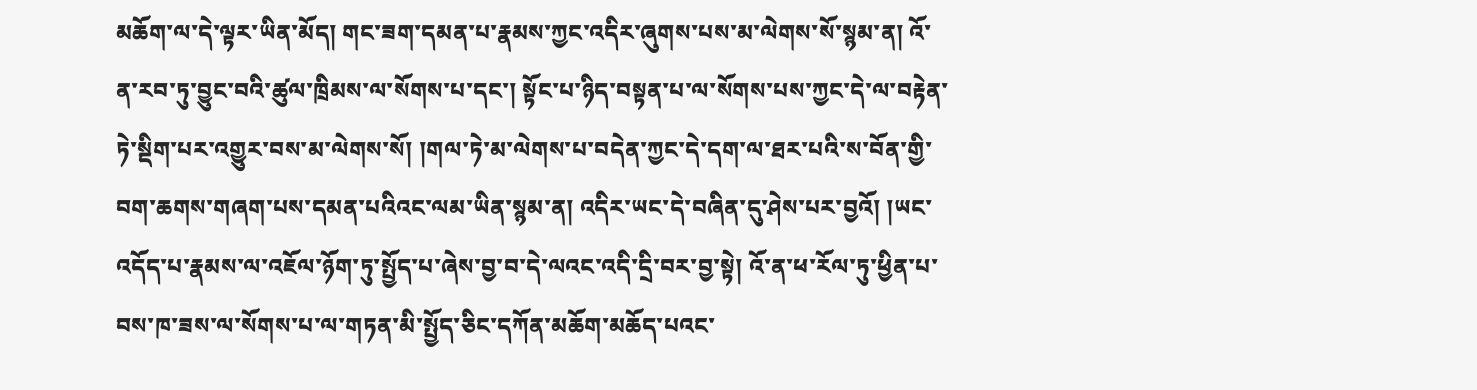མཆོག་ལ་དེ་ལྟར་ཡིན་མོད། གང་ཟག་དམན་པ་རྣམས་ཀྱང་འདིར་ཞུགས་པས་མ་ལེགས་སོ་སྙམ་ན། འོ་ན་རབ་ཏུ་བྱུང་བའི་ཚུལ་ཁྲིམས་ལ་སོགས་པ་དང་། སྟོང་པ་ཉིད་བསྟན་པ་ལ་སོགས་པས་ཀྱང་དེ་ལ་བརྟེན་ཏེ་སྡིག་པར་འགྱུར་བས་མ་ལེགས་སོ། །གལ་ཏེ་མ་ལེགས་པ་བདེན་ཀྱང་དེ་དག་ལ་ཐར་པའི་ས་བོན་གྱི་བག་ཆགས་གཞག་པས་དམན་པའིའང་ལམ་ཡིན་སྙམ་ན། འདིར་ཡང་དེ་བཞིན་དུ་ཤེས་པར་བྱའོ། །ཡང་འདོད་པ་རྣམས་ལ་འཇོལ་ཉོག་ཏུ་སྤྱོད་པ་ཞེས་བྱ་བ་དེ་ལའང་འདི་དྲི་བར་བྱ་སྟེ། འོ་ན་ཕ་རོལ་ཏུ་ཕྱིན་པ་བས་ཁ་ཟས་ལ་སོགས་པ་ལ་གཏན་མི་སྤྱོད་ཅིང་དཀོན་མཆོག་མཆོད་པའང་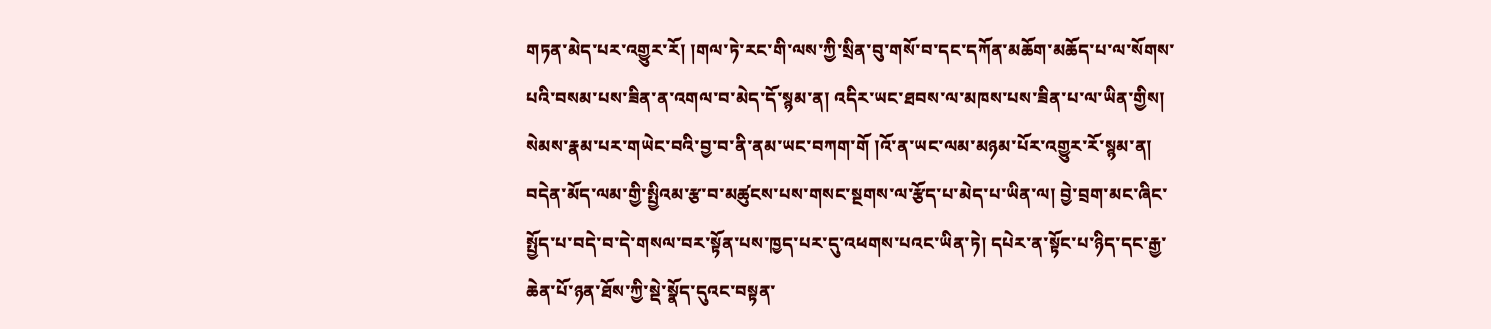གཏན་མེད་པར་འགྱུར་རོ། །གལ་ཏེ་རང་གི་ལས་ཀྱི་སྲིན་བུ་གསོ་བ་དང་དཀོན་མཆོག་མཆོད་པ་ལ་སོགས་པའི་བསམ་པས་ཟིན་ན་འགལ་བ་མེད་དོ་སྙམ་ན། འདིར་ཡང་ཐབས་ལ་མཁས་པས་ཟིན་པ་ལ་ཡིན་གྱིས། སེམས་རྣམ་པར་གཡེང་བའི་བྱ་བ་ནི་ནམ་ཡང་བཀག་གོ །འོ་ན་ཡང་ལམ་མཉམ་པོར་འགྱུར་རོ་སྙམ་ན། བདེན་མོད་ལམ་གྱི་སྤྱིའམ་རྩ་བ་མཚུངས་པས་གསང་སྔགས་ལ་རྩོད་པ་མེད་པ་ཡིན་ལ། བྱེ་བྲག་མང་ཞིང་སྤྱོད་པ་བདེ་བ་དེ་གསལ་བར་སྟོན་པས་ཁྱད་པར་དུ་འཕགས་པའང་ཡིན་ཏེ། དཔེར་ན་སྟོང་པ་ཉིད་དང་རྒྱ་ཆེན་པོ་ཉན་ཐོས་ཀྱི་སྡེ་སྣོད་དུའང་བསྟན་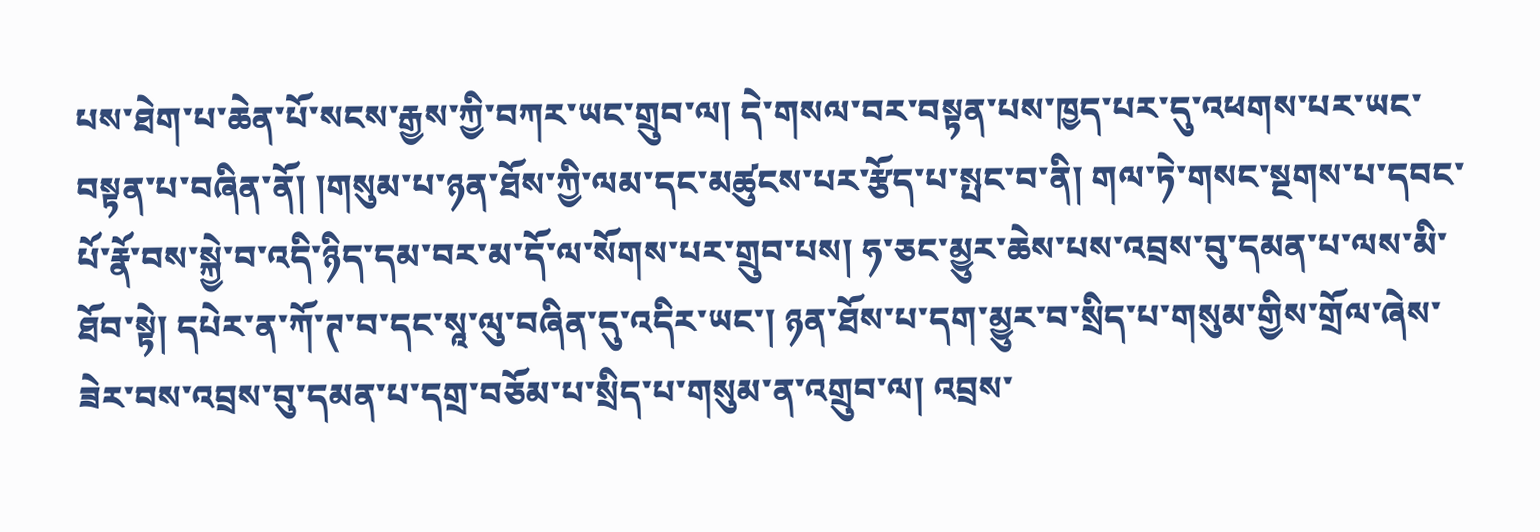པས་ཐེག་པ་ཆེན་པོ་སངས་རྒྱས་ཀྱི་བཀར་ཡང་གྲུབ་ལ། དེ་གསལ་བར་བསྟན་པས་ཁྱད་པར་དུ་འཕགས་པར་ཡང་བསྟན་པ་བཞིན་ནོ། །གསུམ་པ་ཉན་ཐོས་ཀྱི་ལམ་དང་མཚུངས་པར་རྩོད་པ་སྤང་བ་ནི། གལ་ཏེ་གསང་སྔགས་པ་དབང་པོ་རྣོ་བས་སྐྱེ་བ་འདི་ཉིད་དམ་བར་མ་དོ་ལ་སོགས་པར་གྲུབ་པས། ཧ་ཅང་མྱུར་ཆེས་པས་འབྲས་བུ་དམན་པ་ལས་མི་ཐོབ་སྟེ། དཔེར་ན་ཀོ་ཊ་བ་དང་སཱ་ལུ་བཞིན་དུ་འདིར་ཡང་། ཉན་ཐོས་པ་དག་མྱུར་བ་སྲིད་པ་གསུམ་གྱིས་གྲོལ་ཞེས་ཟེར་བས་འབྲས་བུ་དམན་པ་དགྲ་བཅོམ་པ་སྲིད་པ་གསུམ་ན་འགྲུབ་ལ། འབྲས་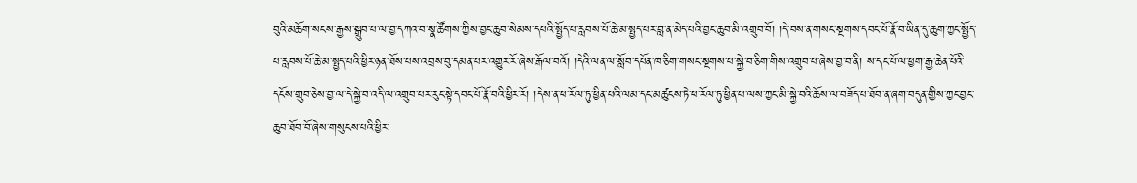བུའི་མཆོག་སངས་རྒྱས་སྒྲུབ་པ་ལ་བྱ་དཀའ་བ་སྣ་ཚོགས་ཀྱིས་བྱང་ཆུབ་སེམས་དཔའི་སྤྱོད་པ་རླབས་པོ་ཆེ་མ་སྤྱད་པར་བླ་ན་མེད་པའི་བྱང་ཆུབ་མི་འགྲུབ་བོ། །དེ་བས་ན་གསང་སྔགས་དབང་པོ་རྣོ་བ་ཡིན་དུ་ཆུག་ཀྱང་སྤྱོད་པ་རླབས་པོ་ཆེ་མ་སྤྱད་པའི་ཕྱིར་ཉན་ཐོས་པས་འབྲས་བུ་དམན་པར་འགྱུར་རོ་ཞེས་རྒོལ་བའོ། །དེའི་ལན་ལ་སློབ་དཔོན་ཁ་ཅིག་གསང་སྔགས་པ་སྐྱེ་བ་ཅིག་གིས་འགྲུབ་པ་ཞེས་བྱ་བ་ནི། ས་དང་པོ་ལ་ཕྱག་རྒྱ་ཆེན་པོའི་དངོས་གྲུབ་ཅེས་བྱ་ལ་དེ་སྐྱེ་བ་འདི་ལ་འགྲུབ་པར་རུང་སྟེ་དབང་པོ་རྣོ་བའི་ཕྱིར་རོ། །དེས་ན་ཕ་རོལ་ཏུ་ཕྱིན་པའི་ལམ་དང་མཚུངས་ཏེ་ཕ་རོལ་ཏུ་ཕྱིན་པ་ལས་ཀྱང་མི་སྐྱེ་བའི་ཆོས་ལ་བཟོད་པ་ཐོབ་ན་ཞག་བདུན་གྱིས་ཀྱང་བྱང་ཆུབ་ཐོབ་བོ་ཞེས་གསུངས་པའི་ཕྱིར་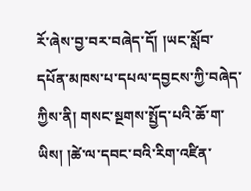རོ་ཞེས་བྱ་བར་བཞེད་དོ། །ཡང་སློབ་དཔོན་མཁས་པ་དཔལ་དབྱངས་ཀྱི་བཞེད་ཀྱིས་ནི། གསང་སྔགས་སྤྱོད་པའི་ཆོ་ག་ཡིས། །ཚེ་ལ་དབང་བའི་རིག་འཛིན་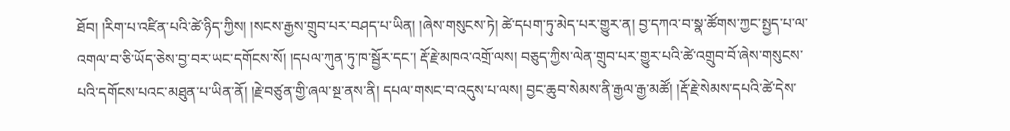ཐོབ། །རིག་པ་འཛིན་པའི་ཚེ་ཉིད་ཀྱིས། །སངས་རྒྱས་གྲུབ་པར་བཤད་པ་ཡིན། །ཞེས་གསུངས་ཏེ། ཚེ་དཔག་ཏུ་མེད་པར་གྱུར་ན། བྱ་དཀའ་བ་སྣ་ཚོགས་ཀྱང་སྤྱད་པ་ལ་འགལ་བ་ཅི་ཡོད་ཅེས་བྱ་བར་ཡང་དགོངས་སོ། །དཔལ་ཀུན་ཏུ་ཁ་སྦྱོར་དང་། རྡོ་རྗེ་མཁའ་འགྲོ་ལས། བཅུད་ཀྱིས་ལེན་གྲུབ་པར་གྱུར་པའི་ཚེ་འགྲུབ་བོ་ཞེས་གསུངས་པའི་དགོངས་པའང་མཐུན་པ་ཡིན་ནོ། །རྗེ་བཙུན་གྱི་ཞལ་སྔ་ནས་ནི། དཔལ་གསང་བ་འདུས་པ་ལས། བྱང་ཆུབ་སེམས་ནི་རྒྱལ་རྒྱ་མཚོ། །རྡོ་རྗེ་སེམས་དཔའི་ཚེ་དེས་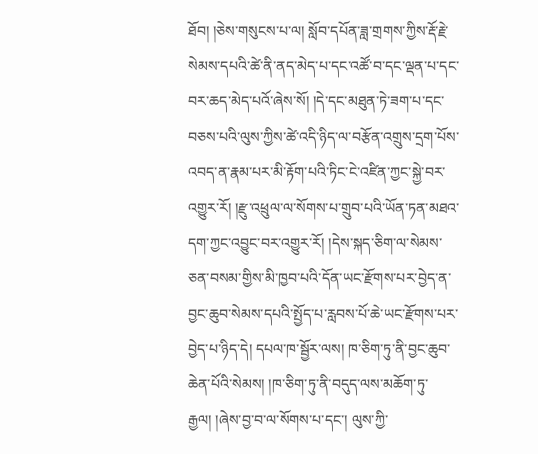ཐོབ། །ཅེས་གསུངས་པ་ལ། སློབ་དཔོན་ཟླ་གྲགས་ཀྱིས་རྡོ་རྗེ་སེམས་དཔའི་ཚེ་ནི་ནད་མེད་པ་དང་འཚོ་བ་དང་ལྡན་པ་དང་བར་ཆད་མེད་པའོ་ཞེས་སོ། །དེ་དང་མཐུན་ཏེ་ཟག་པ་དང་བཅས་པའི་ལུས་ཀྱིས་ཚེ་འདི་ཉིད་ལ་བརྩོན་འགྲུས་དྲག་པོས་འབད་ན་རྣམ་པར་མི་རྟོག་པའི་ཏིང་ངེ་འཛིན་ཀྱང་སྐྱེ་བར་འགྱུར་རོ། །རྫུ་འཕྲུལ་ལ་སོགས་པ་གྲུབ་པའི་ཡོན་ཏན་མཐའ་དག་ཀྱང་འབྱུང་བར་འགྱུར་རོ། །དེས་སྐད་ཅིག་ལ་སེམས་ཅན་བསམ་གྱིས་མི་ཁྱབ་པའི་དོན་ཡང་རྫོགས་པར་བྱེད་ན་བྱང་ཆུབ་སེམས་དཔའི་སྤྱོད་པ་རླབས་པོ་ཆེ་ཡང་རྫོགས་པར་བྱེད་པ་ཉིད་དེ། དཔལ་ཁ་སྦྱོར་ལས། ཁ་ཅིག་ཏུ་ནི་བྱང་ཆུབ་ཆེན་པོའི་སེམས། །ཁ་ཅིག་ཏུ་ནི་བདུད་ལས་མཆོག་ཏུ་རྒྱལ། །ཞེས་བྱ་བ་ལ་སོགས་པ་དང་། ལུས་ཀྱི་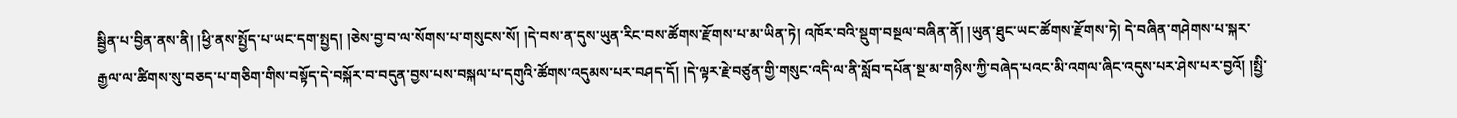སྦྱིན་པ་བྱིན་ནས་ནི། །ཕྱི་ནས་སྤྱོད་པ་ཡང་དག་སྤྱད། །ཅེས་བྱ་བ་ལ་སོགས་པ་གསུངས་སོ། །དེ་བས་ན་དུས་ཡུན་རིང་བས་ཚོགས་རྫོགས་པ་མ་ཡིན་ཏེ། འཁོར་བའི་སྡུག་བསྔལ་བཞིན་ནོ། །ཡུན་ཐུང་ཡང་ཚོགས་རྫོགས་ཏེ། དེ་བཞིན་གཤེགས་པ་སྐར་རྒྱལ་ལ་ཚིགས་སུ་བཅད་པ་གཅིག་གིས་བསྟོད་དེ་བསྐོར་བ་བདུན་བྱས་པས་བསྐལ་པ་དགུའི་ཚོགས་འདུམས་པར་བཤད་དོ། །དེ་ལྟར་རྗེ་བཙུན་གྱི་གསུང་འདི་ལ་ནི་སློབ་དཔོན་སྔ་མ་གཉིས་ཀྱི་བཞེད་པའང་མི་འགལ་ཞིང་འདུས་པར་ཤེས་པར་བྱའོ། །སྤྱི་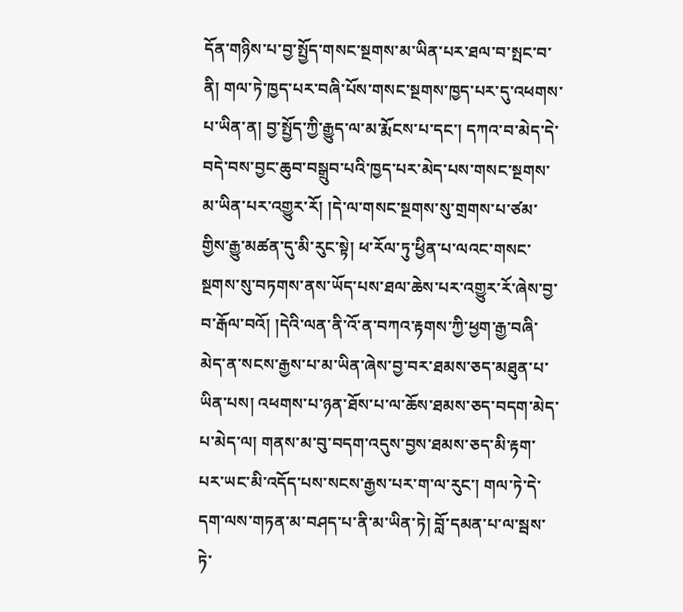དོན་གཉིས་པ་བྱ་སྤྱོད་གསང་སྔགས་མ་ཡིན་པར་ཐལ་བ་སྤང་བ་ནི། གལ་ཏེ་ཁྱད་པར་བཞི་པོས་གསང་སྔགས་ཁྱད་པར་དུ་འཕགས་པ་ཡིན་ན། བྱ་སྤྱོད་ཀྱི་རྒྱུད་ལ་མ་རྨོངས་པ་དང་། དཀའ་བ་མེད་དེ་བདེ་བས་བྱང་ཆུབ་བསྒྲུབ་པའི་ཁྱད་པར་མེད་པས་གསང་སྔགས་མ་ཡིན་པར་འགྱུར་རོ། །དེ་ལ་གསང་སྔགས་སུ་གྲགས་པ་ཙམ་གྱིས་རྒྱུ་མཚན་དུ་མི་རུང་སྟེ། ཕ་རོལ་ཏུ་ཕྱིན་པ་ལའང་གསང་སྔགས་སུ་བཏགས་ནས་ཡོད་པས་ཐལ་ཆེས་པར་འགྱུར་རོ་ཞེས་བྱ་བ་རྒོལ་བའོ། །དེའི་ལན་ནི་འོ་ན་བཀའ་རྟགས་ཀྱི་ཕྱག་རྒྱ་བཞི་མེད་ན་སངས་རྒྱས་པ་མ་ཡིན་ཞེས་བྱ་བར་ཐམས་ཅད་མཐུན་པ་ཡིན་པས། འཕགས་པ་ཉན་ཐོས་པ་ལ་ཆོས་ཐམས་ཅད་བདག་མེད་པ་མེད་ལ། གནས་མ་བུ་བདག་འདུས་བྱས་ཐམས་ཅད་མི་རྟག་པར་ཡང་མི་འདོད་པས་སངས་རྒྱས་པར་ག་ལ་རུང་། གལ་ཏེ་དེ་དག་ལས་གཏན་མ་བཤད་པ་ནི་མ་ཡིན་ཏེ། བློ་དམན་པ་ལ་སྦས་ཏེ་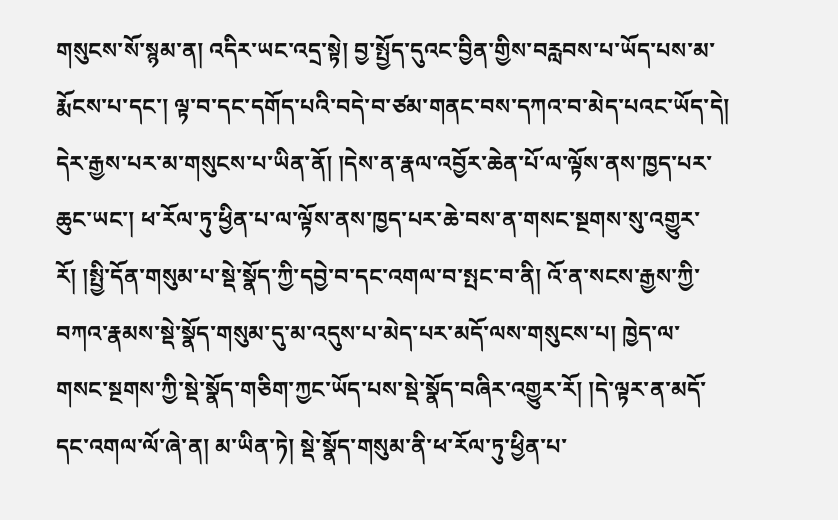གསུངས་སོ་སྙམ་ན། འདིར་ཡང་འདྲ་སྟེ། བྱ་སྤྱོད་དུའང་བྱིན་གྱིས་བརླབས་པ་ཡོད་པས་མ་རྨོངས་པ་དང་། ལྟ་བ་དང་དགོད་པའི་བདེ་བ་ཙམ་གནང་བས་དཀའ་བ་མེད་པའང་ཡོད་དེ། དེར་རྒྱས་པར་མ་གསུངས་པ་ཡིན་ནོ། །དེས་ན་རྣལ་འབྱོར་ཆེན་པོ་ལ་ལྟོས་ནས་ཁྱད་པར་ཆུང་ཡང་། ཕ་རོལ་ཏུ་ཕྱིན་པ་ལ་ལྟོས་ནས་ཁྱད་པར་ཆེ་བས་ན་གསང་སྔགས་སུ་འགྱུར་རོ། །སྤྱི་དོན་གསུམ་པ་སྡེ་སྣོད་ཀྱི་དབྱེ་བ་དང་འགལ་བ་སྤང་བ་ནི། འོ་ན་སངས་རྒྱས་ཀྱི་བཀའ་རྣམས་སྡེ་སྣོད་གསུམ་དུ་མ་འདུས་པ་མེད་པར་མདོ་ལས་གསུངས་པ། ཁྱེད་ལ་གསང་སྔགས་ཀྱི་སྡེ་སྣོད་གཅིག་ཀྱང་ཡོད་པས་སྡེ་སྣོད་བཞིར་འགྱུར་རོ། །དེ་ལྟར་ན་མདོ་དང་འགལ་ལོ་ཞེ་ན། མ་ཡིན་ཏེ། སྡེ་སྣོད་གསུམ་ནི་ཕ་རོལ་ཏུ་ཕྱིན་པ་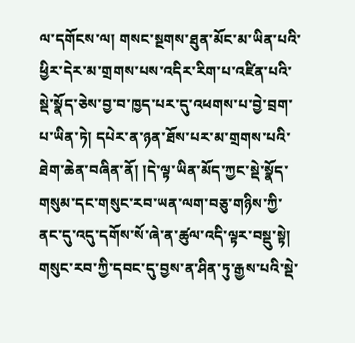ལ་དགོངས་ལ། གསང་སྔགས་ཐུན་མོང་མ་ཡིན་པའི་ཕྱིར་དེར་མ་གྲགས་པས་འདིར་རིག་པ་འཛིན་པའི་སྡེ་སྣོད་ཅེས་བྱ་བ་ཁྱད་པར་དུ་འཕགས་པ་བྱེ་བྲག་པ་ཡིན་ཏེ། དཔེར་ན་ཉན་ཐོས་པར་མ་གྲགས་པའི་ཐེག་ཆེན་བཞིན་ནོ། །དེ་ལྟ་ཡིན་མོད་ཀྱང་སྡེ་སྣོད་གསུམ་དང་གསུང་རབ་ཡན་ལག་བཅུ་གཉིས་ཀྱི་ནང་དུ་འདུ་དགོས་སོ་ཞེ་ན་ཚུལ་འདི་ལྟར་བསྡུ་སྟེ། གསུང་རབ་ཀྱི་དབང་དུ་བྱས་ན་ཤིན་ཏུ་རྒྱས་པའི་སྡེ་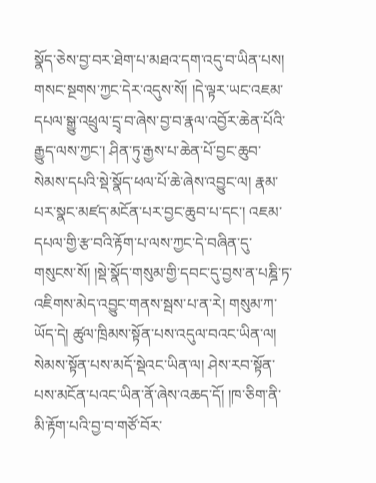སྣོད་ཅེས་བྱ་བར་ཐེག་པ་མཐའ་དག་འདུ་བ་ཡིན་པས། གསང་སྔགས་ཀྱང་དེར་འདུས་སོ། །དེ་ལྟར་ཡང་འཇམ་དཔལ་སྒྱུ་འཕྲུལ་དྲྭ་བ་ཞེས་བྱ་བ་རྣལ་འབྱོར་ཆེན་པོའི་རྒྱུད་ལས་ཀྱང་། ཤིན་ཏུ་རྒྱས་པ་ཆེན་པོ་བྱང་ཆུབ་སེམས་དཔའི་སྡེ་སྣོད་ཕལ་པོ་ཆེ་ཞེས་འབྱུང་ལ། རྣམ་པར་སྣང་མཛད་མངོན་པར་བྱང་ཆུབ་པ་དང་། འཇམ་དཔལ་གྱི་རྩ་བའི་རྟོག་པ་ལས་ཀྱང་དེ་བཞིན་དུ་གསུངས་སོ། །སྡེ་སྣོད་གསུམ་གྱི་དབང་དུ་བྱས་ན་པཎྜི་ཏ་འཇིགས་མེད་འབྱུང་གནས་སྦས་པ་ན་རེ། གསུམ་ཀ་ཡོད་དེ། ཚུལ་ཁྲིམས་སྟོན་པས་འདུལ་བའང་ཡིན་ལ། སེམས་སྟོན་པས་མདོ་སྡེའང་ཡིན་ལ། ཤེས་རབ་སྟོན་པས་མངོན་པའང་ཡིན་ནོ་ཞེས་འཆད་དོ། །ཁ་ཅིག་ནི་མི་རྟོག་པའི་བྱ་བ་གཙོ་བོར་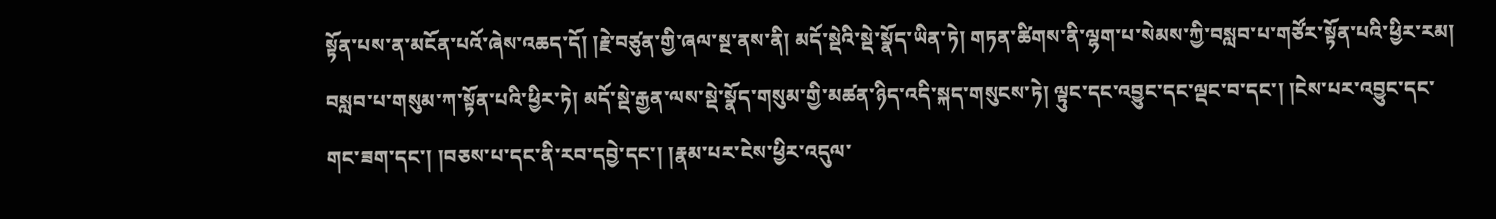སྟོན་པས་ན་མངོན་པའོ་ཞེས་འཆད་དོ། །རྗེ་བཙུན་གྱི་ཞལ་སྔ་ནས་ནི། མདོ་སྡེའི་སྡེ་སྣོད་ཡིན་ཏེ། གཏན་ཚིགས་ནི་ལྷག་པ་སེམས་ཀྱི་བསླབ་པ་གཙོར་སྟོན་པའི་ཕྱིར་རམ། བསླབ་པ་གསུམ་ཀ་སྟོན་པའི་ཕྱིར་ཏེ། མདོ་སྡེ་རྒྱན་ལས་སྡེ་སྣོད་གསུམ་གྱི་མཚན་ཉིད་འདི་སྐད་གསུངས་ཏེ། ལྟུང་དང་འབྱུང་དང་ལྡང་བ་དང་། །ངེས་པར་འབྱུང་དང་གང་ཟག་དང་། །བཅས་པ་དང་ནི་རབ་དབྱེ་དང་། །རྣམ་པར་ངེས་ཕྱིར་འདུལ་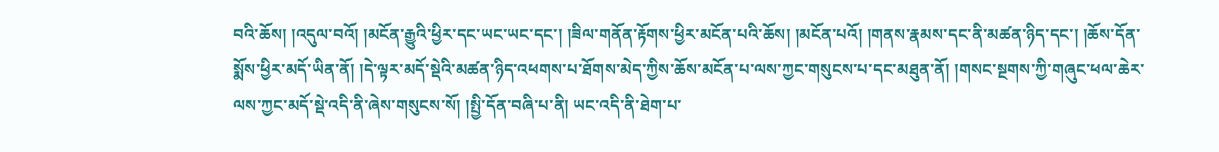བའི་ཆོས། །འདུལ་བའོ། །མངོན་རྒྱུའི་ཕྱིར་དང་ཡང་ཡང་དང་། །ཟིལ་གནོན་རྟོགས་ཕྱིར་མངོན་པའི་ཆོས། །མངོན་པའོ། །གནས་རྣམས་དང་ནི་མཚན་ཉིད་དང་། །ཆོས་དོན་སྨོས་ཕྱིར་མདོ་ཡིན་ནོ། །དེ་ལྟར་མདོ་སྡེའི་མཚན་ཉིད་འཕགས་པ་ཐོགས་མེད་ཀྱིས་ཆོས་མངོན་པ་ལས་ཀྱང་གསུངས་པ་དང་མཐུན་ནོ། །གསང་སྔགས་ཀྱི་གཞུང་ཕལ་ཆེར་ལས་ཀྱང་མདོ་སྡེ་འདི་ནི་ཞེས་གསུངས་སོ། །སྤྱི་དོན་བཞི་པ་ནི། ཡང་འདི་ནི་ཐེག་པ་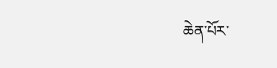ཆེན་པོར་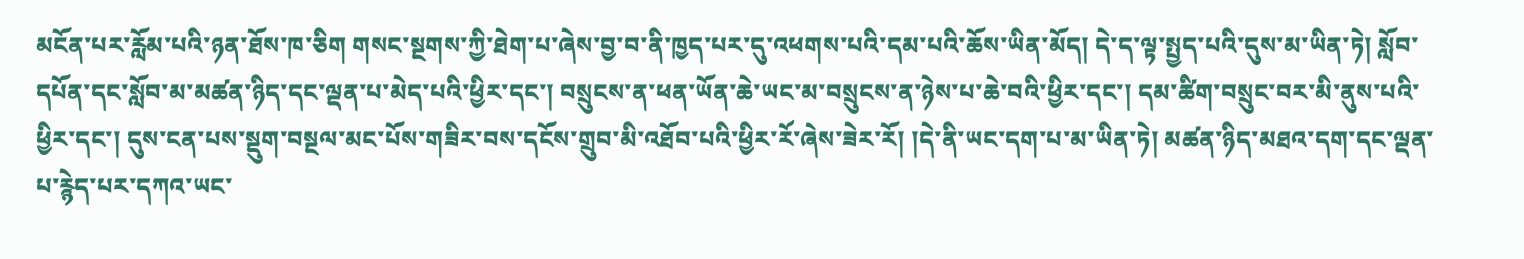མངོན་པར་རློམ་པའི་ཉན་ཐོས་ཁ་ཅིག གསང་སྔགས་ཀྱི་ཐེག་པ་ཞེས་བྱ་བ་ནི་ཁྱད་པར་དུ་འཕགས་པའི་དམ་པའི་ཆོས་ཡིན་མོད། དེ་ད་ལྟ་སྤྱད་པའི་དུས་མ་ཡིན་ཏེ། སློབ་དཔོན་དང་སློབ་མ་མཚན་ཉིད་དང་ལྡན་པ་མེད་པའི་ཕྱིར་དང་། བསྲུངས་ན་ཕན་ཡོན་ཆེ་ཡང་མ་བསྲུངས་ན་ཉེས་པ་ཆེ་བའི་ཕྱིར་དང་། དམ་ཚིག་བསྲུང་བར་མི་ནུས་པའི་ཕྱིར་དང་། དུས་ངན་པས་སྡུག་བསྔལ་མང་པོས་གཟིར་བས་དངོས་གྲུབ་མི་འཐོབ་པའི་ཕྱིར་རོ་ཞེས་ཟེར་རོ། །དེ་ནི་ཡང་དག་པ་མ་ཡིན་ཏེ། མཚན་ཉིད་མཐའ་དག་དང་ལྡན་པ་རྙེད་པར་དཀའ་ཡང་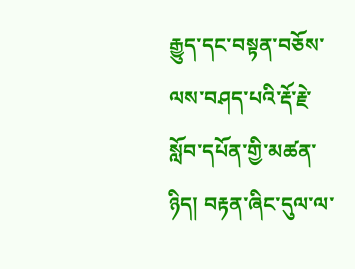རྒྱུད་དང་བསྟན་བཅོས་ལས་བཤད་པའི་རྡོ་རྗེ་སློབ་དཔོན་གྱི་མཚན་ཉིད། བརྟན་ཞིང་དུལ་ལ་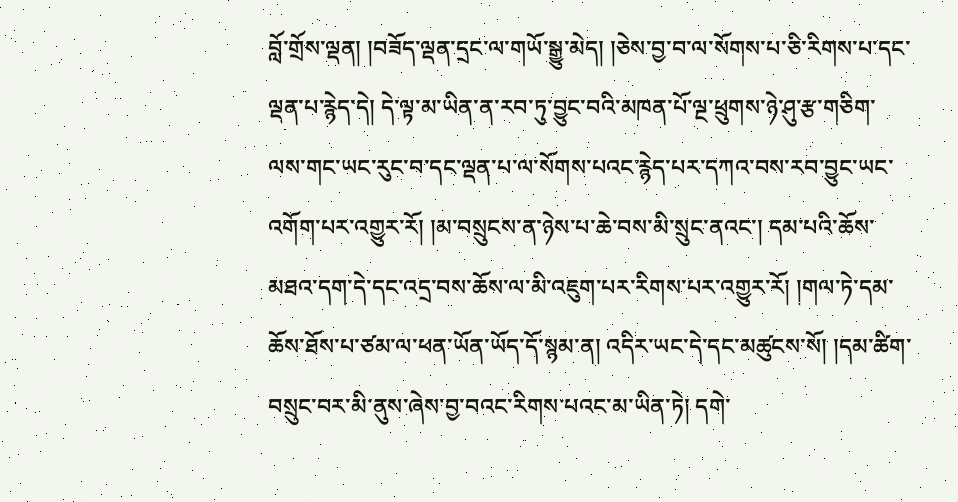བློ་གྲོས་ལྡན། །བཟོད་ལྡན་དྲང་ལ་གཡོ་སྒྱུ་མེད། །ཅེས་བྱ་བ་ལ་སོགས་པ་ཅི་རིགས་པ་དང་ལྡན་པ་རྙེད་དེ། དེ་ལྟ་མ་ཡིན་ན་རབ་ཏུ་བྱུང་བའི་མཁན་པོ་ལྔ་ཕྲུགས་ཉེ་ཤུ་རྩ་གཅིག་ལས་གང་ཡང་རུང་བ་དང་ལྡན་པ་ལ་སོགས་པའང་རྙེད་པར་དཀའ་བས་རབ་བྱུང་ཡང་འགོག་པར་འགྱུར་རོ། །མ་བསྲུངས་ན་ཉེས་པ་ཆེ་བས་མི་སྲུང་ནའང་། དམ་པའི་ཆོས་མཐའ་དག་དེ་དང་འདྲ་བས་ཆོས་ལ་མི་འཇུག་པར་རིགས་པར་འགྱུར་རོ། །གལ་ཏེ་དམ་ཆོས་ཐོས་པ་ཙམ་ལ་ཕན་ཡོན་ཡོད་དོ་སྙམ་ན། འདིར་ཡང་དེ་དང་མཚུངས་སོ། །དམ་ཚིག་བསྲུང་བར་མི་ནུས་ཞེས་བྱ་བའང་རིགས་པའང་མ་ཡིན་ཏེ། དགེ་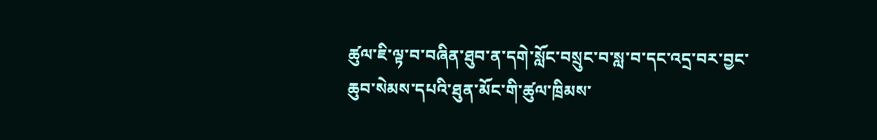ཚུལ་ཇི་ལྟ་བ་བཞིན་ཐུབ་ན་དགེ་སློང་བསྲུང་བ་སླ་བ་དང་འདྲ་བར་བྱང་ཆུབ་སེམས་དཔའི་ཐུན་མོང་གི་ཚུལ་ཁྲིམས་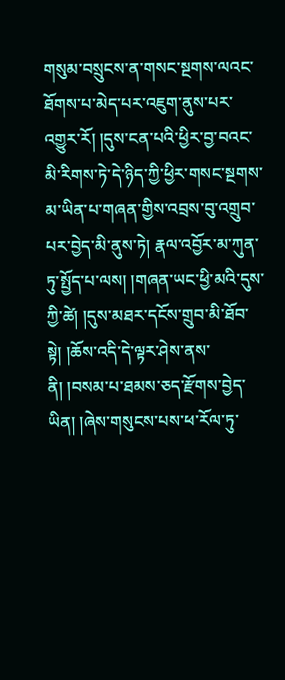གསུམ་བསྲུངས་ན་གསང་སྔགས་ལའང་ཐོགས་པ་མེད་པར་འཇུག་ནུས་པར་འགྱུར་རོ། །དུས་ངན་པའི་ཕྱིར་བྱ་བའང་མི་རིགས་ཏེ་དེ་ཉིད་ཀྱི་ཕྱིར་གསང་སྔགས་མ་ཡིན་པ་གཞན་གྱིས་འབྲས་བུ་འགྲུབ་པར་བྱེད་མི་ནུས་ཏེ། རྣལ་འབྱོར་མ་ཀུན་ཏུ་སྤྱོད་པ་ལས། །གཞན་ཡང་ཕྱི་མའི་དུས་ཀྱི་ཚེ། །དུས་མཐར་དངོས་གྲུབ་མི་ཐོབ་སྟེ། །ཆོས་འདི་དེ་ལྟར་ཤེས་ནས་ནི། །བསམ་པ་ཐམས་ཅད་རྫོགས་བྱེད་ཡིན། །ཞེས་གསུངས་པས་ཕ་རོལ་ཏུ་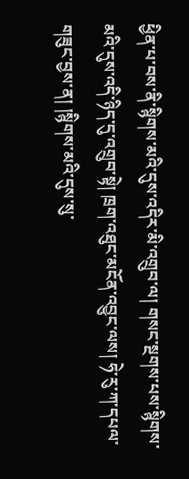ཕྱིན་པ་བས་ནི་སྙིགས་མའི་དུས་འདིར་མི་འགྲུབ་ལ། གསང་སྔགས་པས་སྙིགས་མའི་དུས་འདི་ཉིད་དུ་འགྲུབ་སྟེ། ཁྲག་འཐུང་མངོན་འབྱུང་ལས། ཧེ་རུ་ཀ་དཔལ་གཟུང་བྱས་ན། །སྙིགས་མའི་དུས་སུ་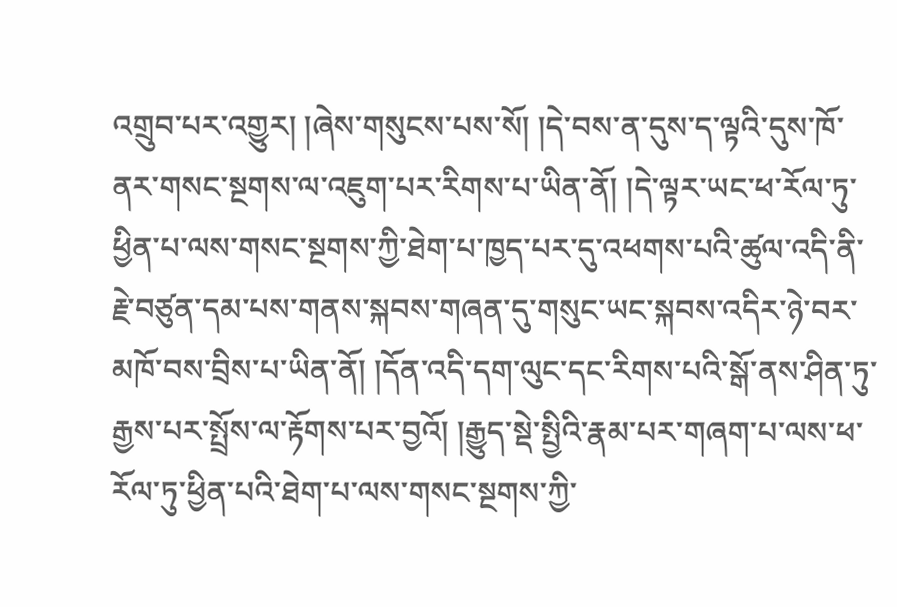འགྲུབ་པར་འགྱུར། །ཞེས་གསུངས་པས་སོ། །དེ་བས་ན་དུས་ད་ལྟའི་དུས་ཁོ་ནར་གསང་སྔགས་ལ་འཇུག་པར་རིགས་པ་ཡིན་ནོ། །དེ་ལྟར་ཡང་ཕ་རོལ་ཏུ་ཕྱིན་པ་ལས་གསང་སྔགས་ཀྱི་ཐེག་པ་ཁྱད་པར་དུ་འཕགས་པའི་ཚུལ་འདི་ནི་རྗེ་བཙུན་དམ་པས་གནས་སྐབས་གཞན་དུ་གསུང་ཡང་སྐབས་འདིར་ཉེ་བར་མཁོ་བས་བྲིས་པ་ཡིན་ནོ། །དོན་འདི་དག་ལུང་དང་རིགས་པའི་སྒོ་ནས་ཤིན་ཏུ་རྒྱས་པར་སྤྲོས་ལ་རྟོགས་པར་བྱའོ། །རྒྱུད་སྡེ་སྤྱིའི་རྣམ་པར་གཞག་པ་ལས་ཕ་རོལ་ཏུ་ཕྱིན་པའི་ཐེག་པ་ལས་གསང་སྔགས་ཀྱི་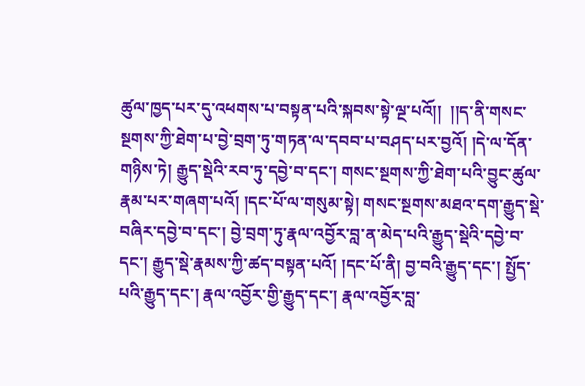ཚུལ་ཁྱད་པར་དུ་འཕགས་པ་བསྟན་པའི་སྐབས་སྟེ་ལྔ་པའོ།།  །།ད་ནི་གསང་སྔགས་ཀྱི་ཐེག་པ་བྱེ་བྲག་ཏུ་གཏན་ལ་དབབ་པ་བཤད་པར་བྱའོ། །དེ་ལ་དོན་གཉིས་ཏེ། རྒྱུད་སྡེའི་རབ་ཏུ་དབྱེ་བ་དང་། གསང་སྔགས་ཀྱི་ཐེག་པའི་བྱུང་ཚུལ་རྣམ་པར་གཞག་པའོ། །དང་པོ་ལ་གསུམ་སྟེ། གསང་སྔགས་མཐའ་དག་རྒྱུད་སྡེ་བཞིར་དབྱེ་བ་དང་། བྱེ་བྲག་ཏུ་རྣལ་འབྱོར་བླ་ན་མེད་པའི་རྒྱུད་སྡེའི་དབྱེ་བ་དང་། རྒྱུད་སྡེ་རྣམས་ཀྱི་ཚད་བསྟན་པའོ། །དང་པོ་ནི། བྱ་བའི་རྒྱུད་དང་། སྤྱོད་པའི་རྒྱུད་དང་། རྣལ་འབྱོར་གྱི་རྒྱུད་དང་། རྣལ་འབྱོར་བླ་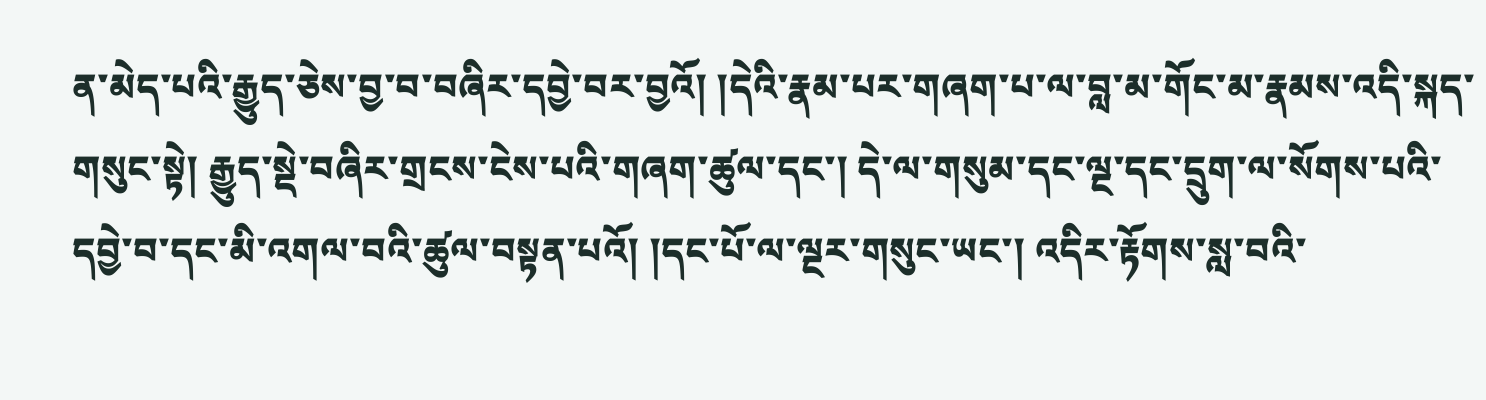ན་མེད་པའི་རྒྱུད་ཅེས་བྱ་བ་བཞིར་དབྱེ་བར་བྱའོ། །དེའི་རྣམ་པར་གཞག་པ་ལ་བླ་མ་གོང་མ་རྣམས་འདི་སྐད་གསུང་སྟེ། རྒྱུད་སྡེ་བཞིར་གྲངས་ངེས་པའི་གཞག་ཚུལ་དང་། དེ་ལ་གསུམ་དང་ལྔ་དང་དྲུག་ལ་སོགས་པའི་དབྱེ་བ་དང་མི་འགལ་བའི་ཚུལ་བསྟན་པའོ། །དང་པོ་ལ་ལྔར་གསུང་ཡང་། འདིར་རྟོགས་སླ་བའི་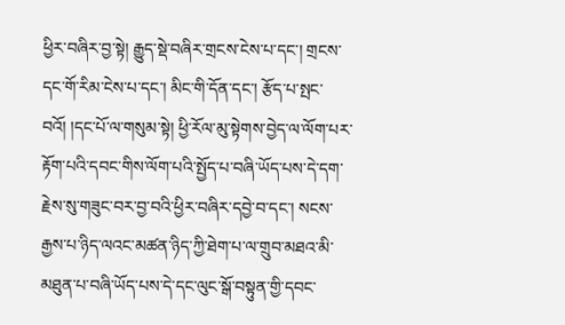ཕྱིར་བཞིར་བྱ་སྟེ། རྒྱུད་སྡེ་བཞིར་གྲངས་ངེས་པ་དང་། གྲངས་དང་གོ་རིམ་ངེས་པ་དང་། མིང་གི་དོན་དང་། རྩོད་པ་སྤང་བའོ། །དང་པོ་ལ་གསུམ་སྟེ། ཕྱི་རོལ་མུ་སྟེགས་བྱེད་ལ་ལོག་པར་རྟོག་པའི་དབང་གིས་ལོག་པའི་སྤྱོད་པ་བཞི་ཡོད་པས་དེ་དག་རྗེས་སུ་གཟུང་བར་བྱ་བའི་ཕྱིར་བཞིར་དབྱེ་བ་དང་། སངས་རྒྱས་པ་ཉིད་ལའང་མཚན་ཉིད་ཀྱི་ཐེག་པ་ལ་གྲུབ་མཐའ་མི་མཐུན་པ་བཞི་ཡོད་པས་དེ་དང་ལུང་སྒོ་བསྟུན་གྱི་དབང་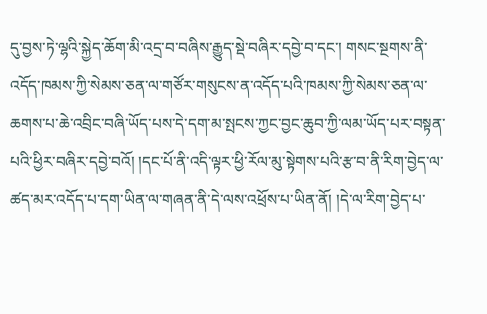དུ་བྱས་ཏེ་ལྷའི་སྐྱེད་ཆོག་མི་འདྲ་བ་བཞིས་རྒྱུད་སྡེ་བཞིར་དབྱེ་བ་དང་། གསང་སྔགས་ནི་འདོད་ཁམས་ཀྱི་སེམས་ཅན་ལ་གཙོར་གསུངས་ན་འདོད་པའི་ཁམས་ཀྱི་སེམས་ཅན་ལ་ཆགས་པ་ཆེ་འབྲིང་བཞི་ཡོད་པས་དེ་དག་མ་སྤངས་ཀྱང་བྱང་ཆུབ་ཀྱི་ལམ་ཡོད་པར་བསྟན་པའི་ཕྱིར་བཞིར་དབྱེ་བའོ། །དང་པོ་ནི་འདི་ལྟར་ཕྱི་རོལ་མུ་སྟེགས་པའི་རྩ་བ་ནི་རིག་བྱེད་ལ་ཚད་མར་འདོད་པ་དག་ཡིན་ལ་གཞན་ནི་དེ་ལས་འཕྲོས་པ་ཡིན་ནོ། །དེ་ལ་རིག་བྱེད་པ་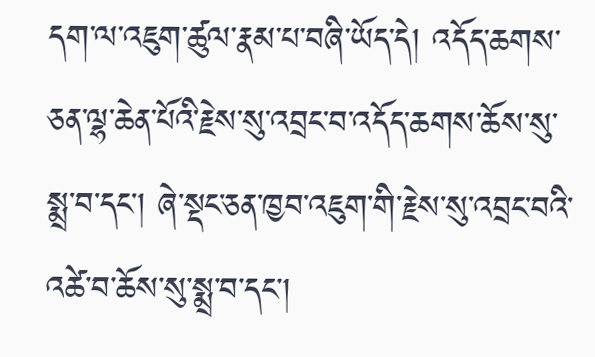དག་ལ་འཇུག་ཚུལ་རྣམ་པ་བཞི་ཡོད་དེ། འདོད་ཆགས་ཅན་ལྷ་ཆེན་པོའི་རྗེས་སུ་འབྲང་བ་འདོད་ཆགས་ཆོས་སུ་སྨྲ་བ་དང་། ཞེ་སྡང་ཅན་ཁྱབ་འཇུག་གི་རྗེས་སུ་འབྲང་བའི་འཚེ་བ་ཆོས་སུ་སྨྲ་བ་དང་།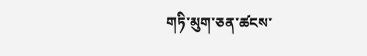གཏི་མུག་ཅན་ཚངས་